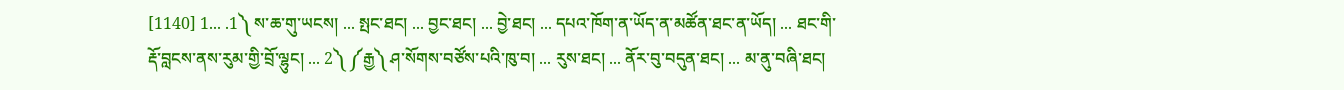[1140] 1... .1༽ ས་ཆ་གུ་ཡངས། ... སྤང་ཐང། ... བྱང་ཐང། ... བྱེ་ཐང། ... དཔའ་ཁོག་ན་ཡོད་ན་མཚོན་ཐང་ན་ཡོད། ... ཐང་གི་རྡོ་བླངས་ནས་རུམ་གྱི་བྲོ་ལྷུང། ... 2༽ ༼རྒྱ༽ ཤ་སོགས་བཙོས་པའི་ཁུ་བ། ... རུས་ཐང། ... ནོར་བུ་བདུན་ཐང། ... མ་ནུ་བཞི་ཐང།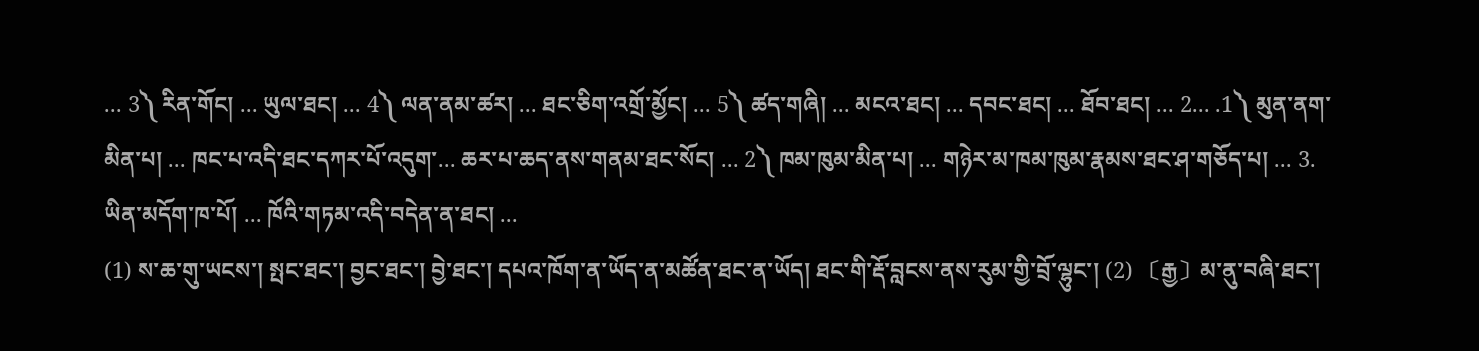... 3༽ རིན་གོང། ... ཡུལ་ཐང། ... 4༽ ལན་ནམ་ཚར། ... ཐང་ཅིག་འགྲོ་མྱོང། ... 5༽ ཚད་གཞི། ... མངའ་ཐང། ... དབང་ཐང། ... ཐོབ་ཐང། ... 2... .1༽ མུན་ནག་མིན་པ། ... ཁང་པ་འདི་ཐང་དཀར་པོ་འདུག་... ཆར་པ་ཆད་ནས་གནམ་ཐང་སོང། ... 2༽ ཁམ་ཁུམ་མིན་པ། ... གཉེར་མ་ཁམ་ཁུམ་རྣམས་ཐང་ཤ་གཅོད་པ། ... 3. ཡིན་མདོག་ཁ་པོ། ... ཁོའི་གཏམ་འདི་བདེན་ན་ཐང། ...
(1) ས་ཆ་གུ་ཡངས་། སྤང་ཐང་། བྱང་ཐང་། བྱེ་ཐང་། དཔའ་ཁོག་ན་ཡོད་ན་མཚོན་ཐང་ན་ཡོད། ཐང་གི་རྡོ་བླངས་ནས་རུམ་གྱི་བྲོ་ལྷུང་། (2) 〔རྒྱ〕མ་ནུ་བཞི་ཐང་།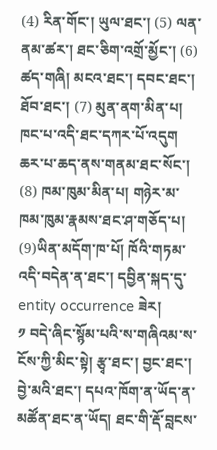(4) རིན་གོང་། ཡུལ་ཐང་། (5) ལན་ནམ་ཚར་། ཐང་ཅིག་འགྲོ་མྱོང་། (6) ཚད་གཞི། མངའ་ཐང་། དབང་ཐང་། ཐོབ་ཐང་། (7) མུན་ནག་མིན་པ། ཁང་པ་འདི་ཐང་དཀར་པོ་འདུག ཆར་པ་ཆད་ནས་གནམ་ཐང་སོང་། (8) ཁམ་ཁུམ་མིན་པ། གཉེར་མ་ཁམ་ཁུམ་རྣམས་ཐང་ཤ་གཅོད་པ། (9)ཡིན་མདོག་ཁ་པོ། ཁོའི་གཏམ་འདི་བདེན་ན་ཐང་། དབྱིན་སྐད་དུ་entity occurrence ཟེར།
༡ བདེ་ཞིང་སྙོམ་པའི་ས་གཞིའམ་ས་ངོས་ཀྱི་མིང་སྟེ། རྩྭ་ཐང་། བྱང་ཐང་། བྱེ་མའི་ཐང་། དཔའ་ཁོག་ན་ཡོད་ན་མཚོན་ཐང་ན་ཡོད། ཐང་གི་རྡོ་བླངས་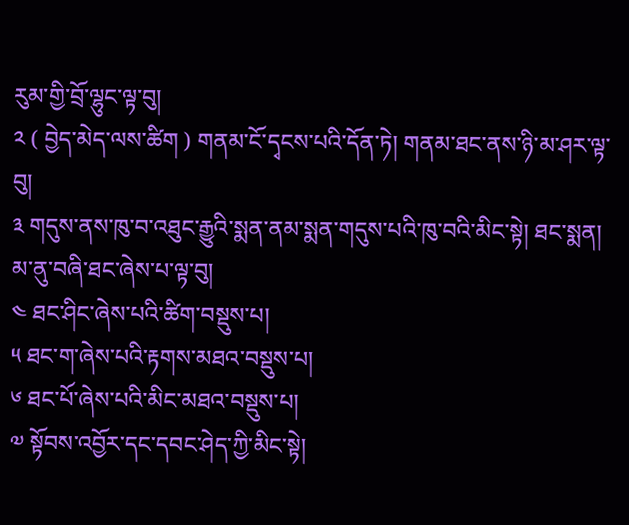རུམ་གྱི་བྲོ་ལྷུང་ལྟ་བུ།
༢ ( བྱེད་མེད་ལས་ཚིག ) གནམ་ངོ་དྭངས་པའི་དོན་ཏེ། གནམ་ཐང་ནས་ཉི་མ་ཤར་ལྟ་བུ།
༣ གདུས་ནས་ཁུ་བ་འཐུང་རྒྱུའི་སྨན་ནམ་སྨན་གདུས་པའི་ཁུ་བའི་མིང་སྟེ། ཐང་སྨན། མ་ནུ་བཞི་ཐང་ཞེས་པ་ལྟ་བུ།
༤ ཐང་ཤིང་ཞེས་པའི་ཚིག་བསྡུས་པ།
༥ ཐང་ག་ཞེས་པའི་རྟགས་མཐའ་བསྡུས་པ།
༦ ཐང་པོ་ཞེས་པའི་མིང་མཐའ་བསྡུས་པ།
༧ སྟོབས་འབྱོར་དང་དབང་ཤེད་ཀྱི་མིང་སྟེ།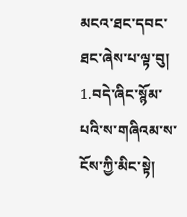མངའ་ཐང་དབང་ཐང་ཞེས་པ་ལྟ་བུ།
1.བདེ་ཞིང་སྙོམ་པའི་ས་གཞིའམ་ས་ངོས་ཀྱི་མིང་སྟེ།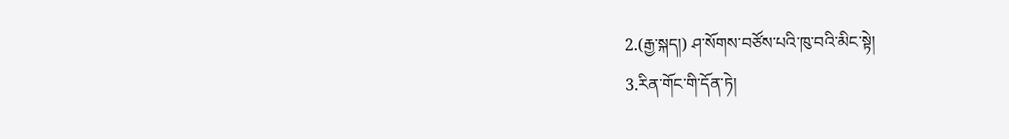2.(རྒྱ་སྐད།) ཤ་སོགས་བཙོས་པའི་ཁུ་བའི་མིང་སྟེ།
3.རིན་གོང་གི་དོན་ཏེ།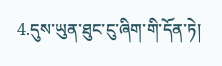4.དུས་ཡུན་ཐུང་ངུ་ཞིག་གི་དོན་ཏེ།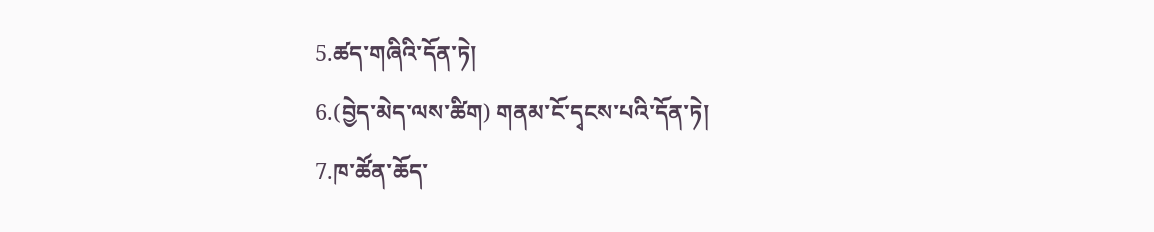5.ཚད་གཞིའི་དོན་ཏེ།
6.(བྱེད་མེད་ལས་ཚིག) གནམ་ངོ་དྭངས་པའི་དོན་ཏེ།
7.ཁ་ཚོན་ཆོད་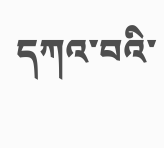དཀའ་བའི་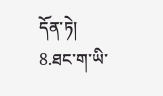དོན་ཏེ།
8.ཐང་ག་ཡི་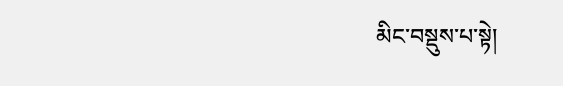མིང་བསྡུས་པ་སྟེ།